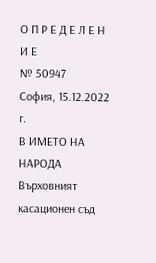О П Р Е Д Е Л Е Н И Е
№ 50947
София, 15.12.2022 г.
В ИМЕТО НА НАРОДА
Върховният касационен съд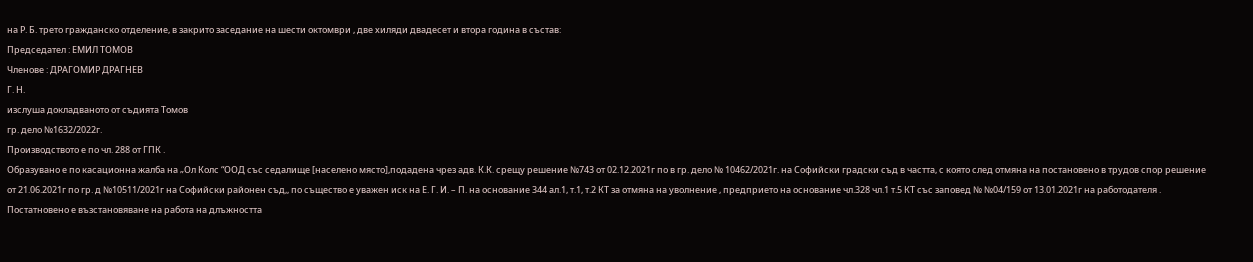на Р. Б. трето гражданско отделение, в закрито заседание на шести октомври , две хиляди двадесет и втора година в състав:
Председател : ЕМИЛ ТОМОВ
Членове : ДРАГОМИР ДРАГНЕВ
Г. Н.
изслуша докладваното от съдията Томов
гр. дело №1632/2022г.
Производството е по чл. 288 от ГПК .
Образувано е по касационна жалба на „Ол Колс “ООД със седалище [населено място],подадена чрез адв. К.К. срещу решение №743 от 02.12.2021г по в гр. дело № 10462/2021г. на Софийски градски съд в частта, с която след отмяна на постановено в трудов спор решение от 21.06.2021г по гр. д №10511/2021г на Софийски районен съд,, по същество е уважен иск на Е. Г. И. – П. на основание 344 ал.1, т.1, т.2 КТ за отмяна на уволнение , предприето на основание чл.328 чл.1 т.5 КТ със заповед № №04/159 от 13.01.2021г на работодателя . Постатновено е възстановяване на работа на длъжността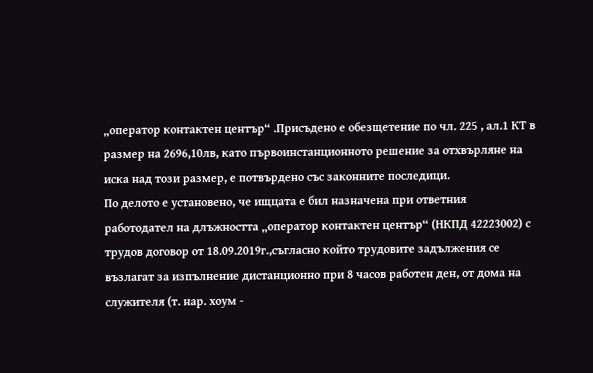„оператор контактен център“ .Присъдено е обезщетение по чл. 225 , ал.1 КТ в размер на 2696,10лв, като първоинстанционното решение за отхвърляне на иска над този размер, е потвърдено със законните последици.
По делото е установено, че ищцата е бил назначена при ответния работодател на длъжността „оператор контактен център“ (НКПД 42223002) с трудов договор от 18.09.2019г.,съгласно който трудовите задължения се възлагат за изпълнение дистанционно при 8 часов работен ден, от дома на служителя (т. нар. хоум -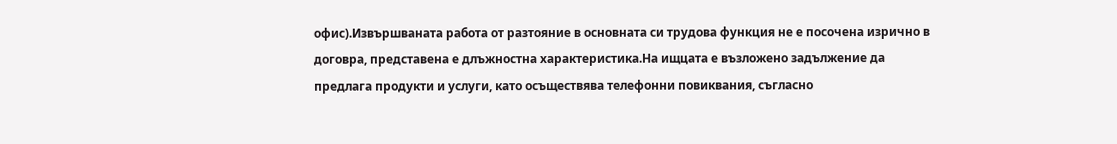офис).Извършваната работа от разтояние в основната си трудова функция не е посочена изрично в договра, представена е длъжностна характеристика.На ищцата е възложено задължение да предлага продукти и услуги, като осъществява телефонни повиквания, съгласно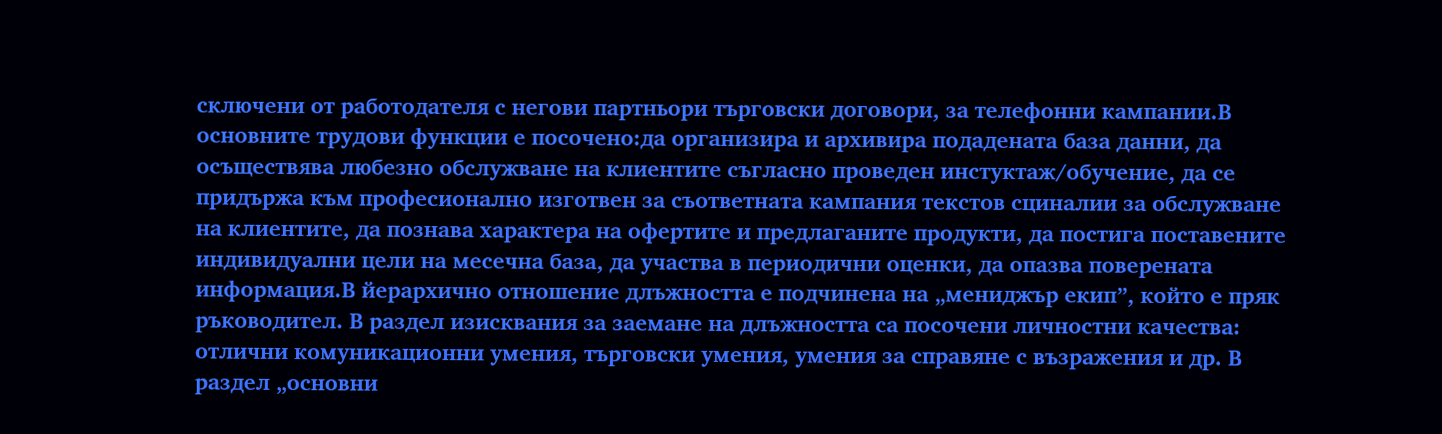сключени от работодателя с негови партньори търговски договори, за телефонни кампании.В основните трудови функции е посочено:да организира и архивира подадената база данни, да осъществява любезно обслужване на клиентите съгласно проведен инстуктаж/обучение, да се придържа към професионално изготвен за съответната кампания текстов сциналии за обслужване на клиентите, да познава характера на офертите и предлаганите продукти, да постига поставените индивидуални цели на месечна база, да участва в периодични оценки, да опазва поверената информация.В йерархично отношение длъжността е подчинена на „мениджър екип”, който е пряк ръководител. В раздел изисквания за заемане на длъжността са посочени личностни качества: отлични комуникационни умения, търговски умения, умения за справяне с възражения и др. В раздел „основни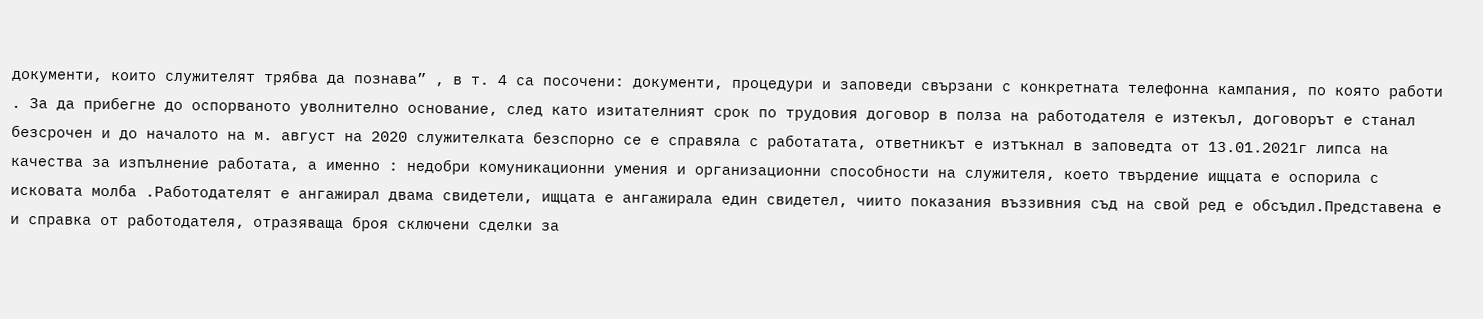документи, които служителят трябва да познава” , в т. 4 са посочени: документи, процедури и заповеди свързани с конкретната телефонна кампания, по която работи . За да прибегне до оспорваното уволнително основание, след като изитателният срок по трудовия договор в полза на работодателя е изтекъл, договорът е станал безсрочен и до началото на м. август на 2020 служителката безспорно се е справяла с работатата, ответникът е изтъкнал в заповедта от 13.01.2021г липса на качества за изпълнение работата, а именно : недобри комуникационни умения и организационни способности на служителя, което твърдение ищцата е оспорила с исковата молба .Работодателят е ангажирал двама свидетели, ищцата е ангажирала един свидетел, чиито показания въззивния съд на свой ред е обсъдил.Представена е и справка от работодателя, отразяваща броя сключени сделки за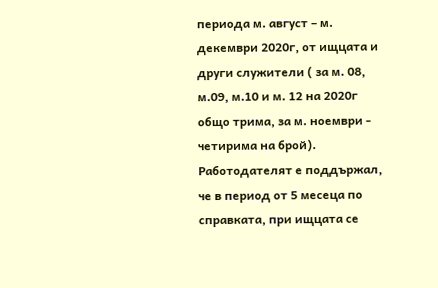периода м. август – м. декември 2020г, от ищцата и други служители ( за м. 08, м.09, м.10 и м. 12 на 2020г общо трима, за м. ноември - четирима на брой). Работодателят е поддържал, че в период от 5 месеца по справката, при ищцата се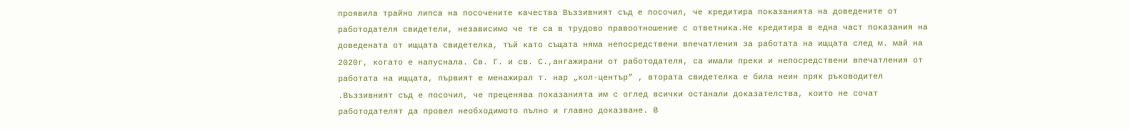проявила трайно липса на посочените качества Въззивният съд е посочил, че кредитира показанията на доведените от работодателя свидетели, независимо че те са в трудово правоотношение с ответника.Не кредитира в една част показания на доведената от ищцата свидетелка, тъй като същата няма непосредствени впечатления за работата на ищцата след м. май на 2020г, когато е напуснала. Св. Г. и св. С.,ангажирани от работодателя, са имали преки и непосредствени впечатления от работата на ищцата, първият е менажирал т. нар „кол-център” , втората свидетелка е била неин пряк ръководител .Въззивният съд е посочил, че преценява показанията им с оглед всички останали доказателства, които не сочат работодателят да провел необходимото пълно и главно доказване. В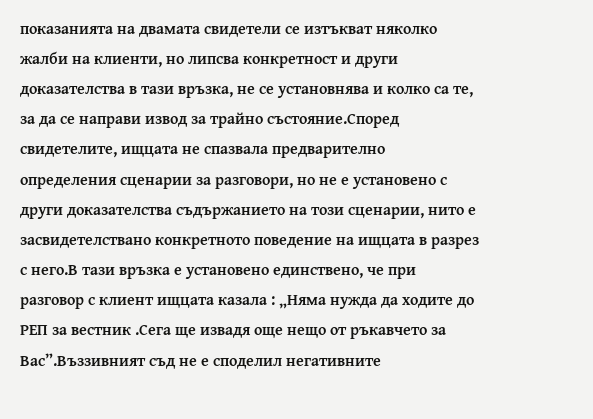показанията на двамата свидетели се изтъкват няколко жалби на клиенти, но липсва конкретност и други доказателства в тази връзка, не се установнява и колко са те, за да се направи извод за трайно състояние.Според свидетелите, ищцата не спазвала предварително определения сценарии за разговори, но не е установено с други доказателства съдържанието на този сценарии, нито е засвидетелствано конкретното поведение на ищцата в разрез с него.В тази връзка е установено единствено, че при разговор с клиент ищцата казала : „Няма нужда да ходите до РЕП за вестник .Сега ще извадя още нещо от ръкавчето за Вас”.Въззивният съд не е споделил негативните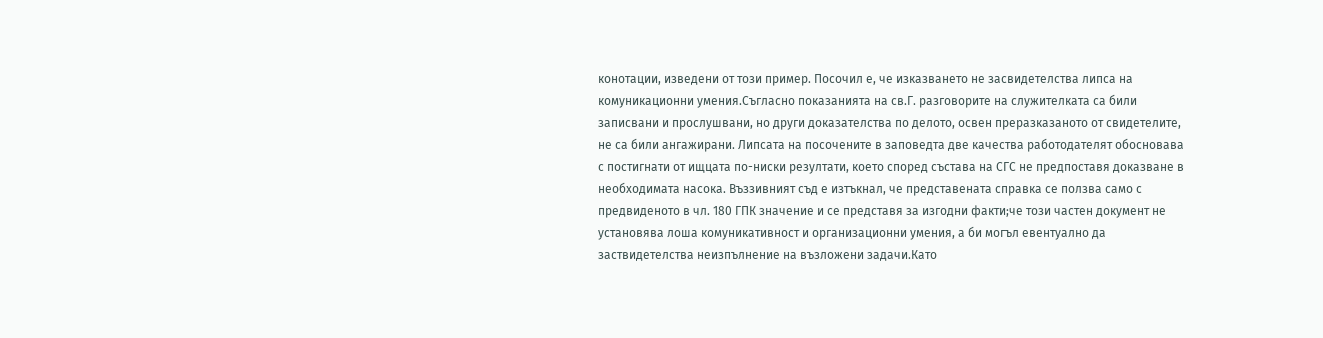конотации, изведени от този пример. Посочил е, че изказването не засвидетелства липса на комуникационни умения.Съгласно показанията на св.Г. разговорите на служителката са били записвани и прослушвани, но други доказателства по делото, освен преразказаното от свидетелите, не са били ангажирани. Липсата на посочените в заповедта две качества работодателят обосновава с постигнати от ищцата по-ниски резултати, което според състава на СГС не предпоставя доказване в необходимата насока. Въззивният съд е изтъкнал, че представената справка се ползва само с предвиденото в чл. 180 ГПК значение и се представя за изгодни факти;че този частен документ не установява лоша комуникативност и организационни умения, а би могъл евентуално да заствидетелства неизпълнение на възложени задачи.Като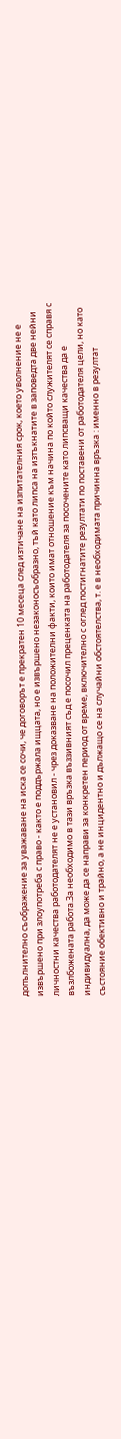допълнително съображение за уважаване на иска се сочи, че договорът е прекратен 10 месеца след изтичане на изпитателния срок, което уволнение не е извършено при злоупотреба с право - както е поддържала ищцата, но е извършено незаконосъобразно, тъй като липса на изтъкнатите в заповедта две нейни личностни качества работодателят не е установил - чрез доказване на положителни факти, които имат отношение към начина по който служителят се справя с възлбожената работа.За необходимо в тази връзка въззивният съд е посочил преценката на работодателя за посочените като липсващи качества да е индивидуална, да може да се направи за конкретен период от време, включително с оглед постигнатите резултати по поставени от работодателя цели, но като състояние обективно и трайно, а не инцидентно и дължащо се на случайни обстоятелства, т. е в необходимата причинна връзка : именно в резултат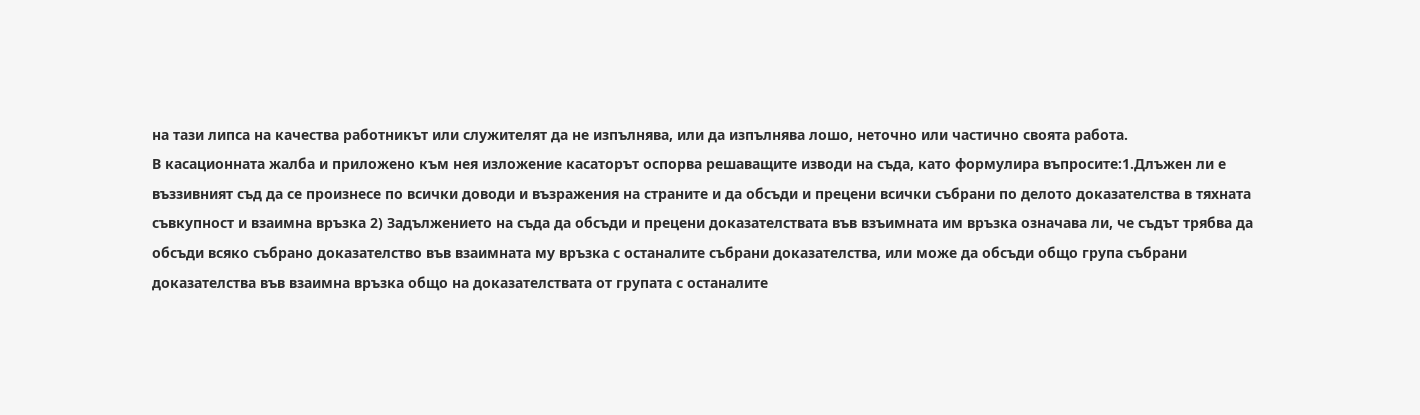на тази липса на качества работникът или служителят да не изпълнява, или да изпълнява лошо, неточно или частично своята работа.
В касационната жалба и приложено към нея изложение касаторът оспорва решаващите изводи на съда, като формулира въпросите:1.Длъжен ли е въззивният съд да се произнесе по всички доводи и възражения на страните и да обсъди и прецени всички събрани по делото доказателства в тяхната съвкупност и взаимна връзка 2) Задължението на съда да обсъди и прецени доказателствата във взъимната им връзка означава ли, че съдът трябва да обсъди всяко събрано доказателство във взаимната му връзка с останалите събрани доказателства, или може да обсъди общо група събрани доказателства във взаимна връзка общо на доказателствата от групата с останалите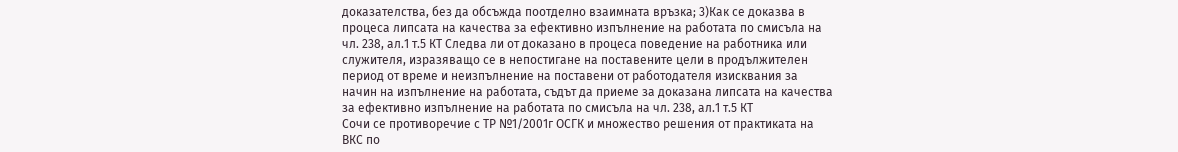доказателства, без да обсъжда поотделно взаимната връзка; 3)Как се доказва в процеса липсата на качества за ефективно изпълнение на работата по смисъла на чл. 238, ал.1 т.5 КТ Следва ли от доказано в процеса поведение на работника или служителя, изразяващо се в непостигане на поставените цели в продължителен период от време и неизпълнение на поставени от работодателя изисквания за начин на изпълнение на работата, съдът да приеме за доказана липсата на качества за ефективно изпълнение на работата по смисъла на чл. 238, ал.1 т.5 КТ
Сочи се противоречие с ТР №1/2001г ОСГК и множество решения от практиката на ВКС по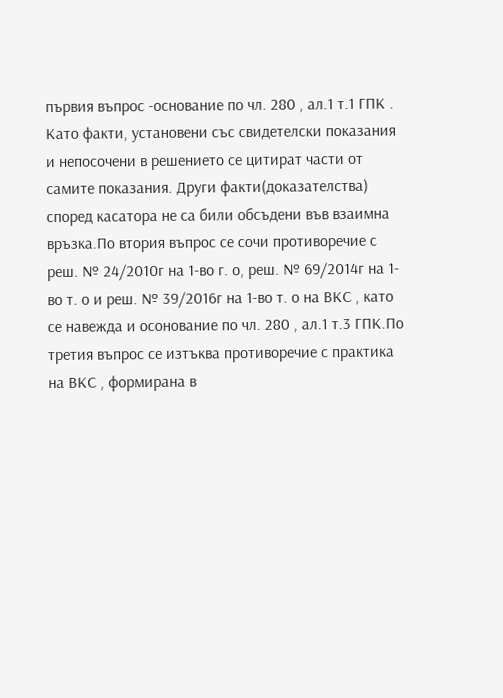първия въпрос -основание по чл. 280 , ал.1 т.1 ГПК . Като факти, установени със свидетелски показания и непосочени в решението се цитират части от самите показания. Други факти(доказателства) според касатора не са били обсъдени във взаимна връзка.По втория въпрос се сочи противоречие с реш. № 24/2010г на 1-во г. о, реш. № 69/2014г на 1-во т. о и реш. № 39/2016г на 1-во т. о на ВКС , като се навежда и осонование по чл. 280 , ал.1 т.3 ГПК.По третия въпрос се изтъква противоречие с практика на ВКС , формирана в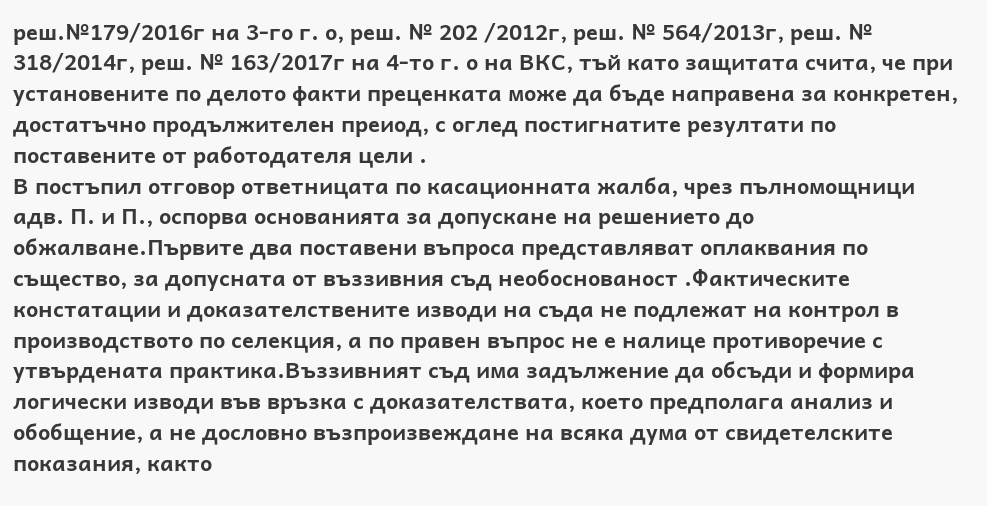реш.№179/2016г на 3-го г. о, реш. № 202 /2012г, реш. № 564/2013г, реш. № 318/2014г, реш. № 163/2017г на 4-то г. о на ВКС, тъй като защитата счита, че при установените по делото факти преценката може да бъде направена за конкретен, достатъчно продължителен преиод, с оглед постигнатите резултати по поставените от работодателя цели .
В постъпил отговор ответницата по касационната жалба, чрез пълномощници адв. П. и П., оспорва основанията за допускане на решението до обжалване.Първите два поставени въпроса представляват оплаквания по същество, за допусната от въззивния съд необоснованост .Фактическите констатации и доказателствените изводи на съда не подлежат на контрол в производството по селекция, а по правен въпрос не е налице противоречие с утвърдената практика.Въззивният съд има задължение да обсъди и формира логически изводи във връзка с доказателствата, което предполага анализ и обобщение, а не дословно възпроизвеждане на всяка дума от свидетелските показания, както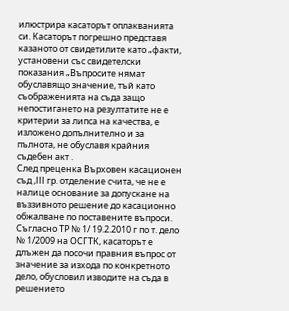илюстрира касаторът оплакванията си. Касаторът погрешно представя казаното от свидетилите като „факти, установени със свидетелски показания „Въпросите нямат обуславящо значение, тъй като съображенията на съда защо непостигането на резултатите не е критерии за липса на качества, е изложено допълнително и за пълнота, не обуславя крайния съдебен акт .
След преценка Върховен касационен съд ,ІІІ гр. отделение счита, че не е налице основание за допускане на въззивното решение до касационно обжалване по поставените въпроси.
Съгласно ТР № 1/ 19.2.2010 г по т. дело № 1/2009 на ОСГТК, касаторът е длъжен да посочи правния въпрос от значение за изхода по конкретното дело, обусловил изводите на съда в решението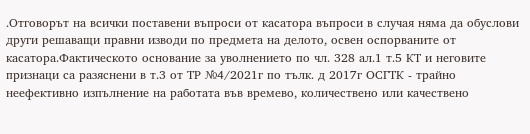.Отговорът на всички поставени въпроси от касатора въпроси в случая няма да обуслови други решаващи правни изводи по предмета на делото, освен оспорваните от касатора.Фактическото основание за уволнението по чл. 328 ал.1 т.5 КТ и неговите признаци са разяснени в т.3 от ТР №4/2021г по тълк. д 2017г ОСГТК - трайно неефективно изпълнение на работата във времево, количествено или качествено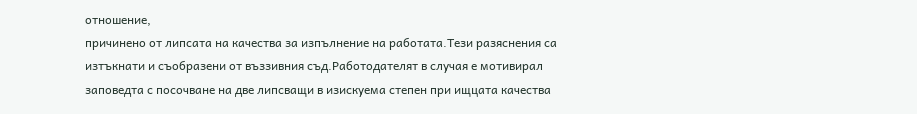отношение,
причинено от липсата на качества за изпълнение на работата.Тези разяснения са изтъкнати и съобразени от въззивния съд.Работодателят в случая е мотивирал заповедта с посочване на две липсващи в изискуема степен при ищцата качества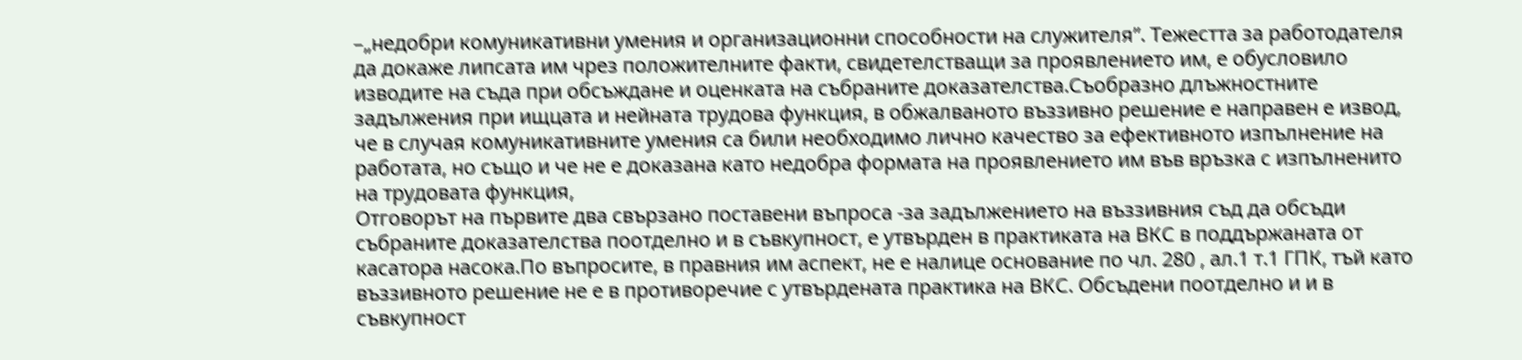–„недобри комуникативни умения и организационни способности на служителя”. Тежестта за работодателя да докаже липсата им чрез положителните факти, свидетелстващи за проявлението им, е обусловило изводите на съда при обсъждане и оценката на събраните доказателства.Съобразно длъжностните задължения при ищцата и нейната трудова функция, в обжалваното въззивно решение е направен е извод, че в случая комуникативните умения са били необходимо лично качество за ефективното изпълнение на работата, но също и че не е доказана като недобра формата на проявлението им във връзка с изпълненито на трудовата функция,
Отговорът на първите два свързано поставени въпроса -за задължението на въззивния съд да обсъди събраните доказателства поотделно и в съвкупност, е утвърден в практиката на ВКС в поддържаната от касатора насока.По въпросите, в правния им аспект, не е налице основание по чл. 280 , ал.1 т.1 ГПК, тъй като въззивното решение не е в противоречие с утвърдената практика на ВКС. Обсъдени поотделно и и в съвкупност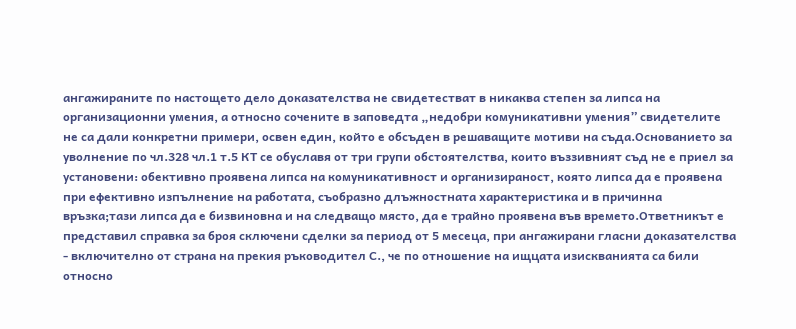ангажираните по настощето дело доказателства не свидетестват в никаква степен за липса на организационни умения, а относно сочените в заповедта „недобри комуникативни умения” свидетелите не са дали конкретни примери, освен един, който е обсъден в решаващите мотиви на съда.Основанието за уволнение по чл.328 чл.1 т.5 КТ се обуславя от три групи обстоятелства, които въззивният съд не е приел за установени: обективно проявена липса на комуникативност и организираност, която липса да е проявена при ефективно изпълнение на работата, съобразно длъжностната характеристика и в причинна връзка;тази липса да е бизвиновна и на следващо място, да е трайно проявена във времето.Ответникът е представил справка за броя сключени сделки за период от 5 месеца, при ангажирани гласни доказателства - включително от страна на прекия ръководител С., че по отношение на ищцата изискванията са били относно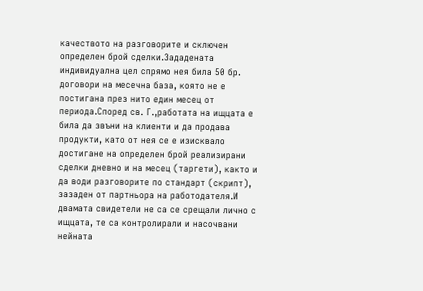качеството на разговорите и сключен определен брой сделки.Зададената индивидуална цел спрямо нея била 50 бр. договори на месечна база, която не е постигана през нито един месец от периода.Според св. Г.,работата на ищцата е била да звъни на клиенти и да продава продукти, като от нея се е изисквало достигане на определен брой реализирани сделки дневно и на месец (таргети), както и да води разговорите по стандарт (скрипт), зазаден от партньора на работодателя.И двамата свидетели не са се срещали лично с ищцата, те са контролирали и насочвани нейната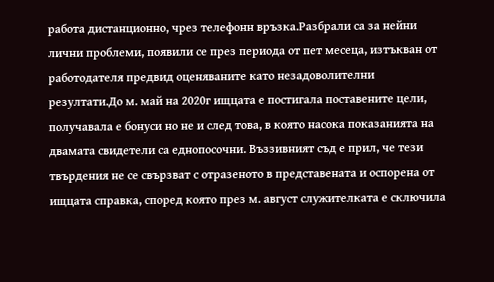работа дистанционно, чрез телефонн връзка.Разбрали са за нейни лични проблеми, появили се през периода от пет месеца, изтъкван от работодателя предвид оценяваните като незадоволителни резултати.До м. май на 2020г ищцата е постигала поставените цели, получавала е бонуси но не и след това, в която насока показанията на двамата свидетели са еднопосочни. Въззивният съд е прил, че тези твърдения не се свързват с отразеното в представената и оспорена от ищцата справка, според която през м. август служителката е сключила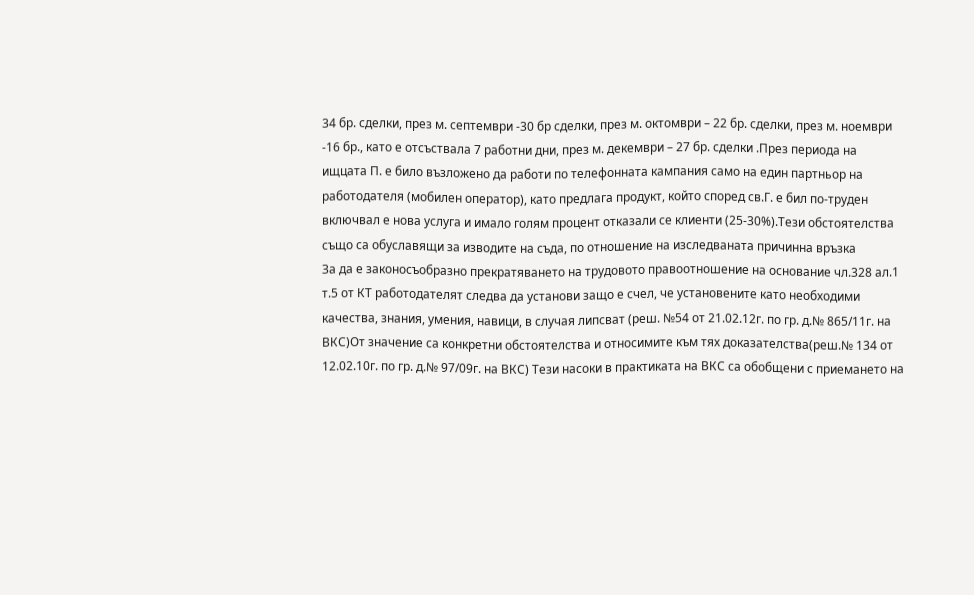34 бр. сделки, през м. септември -30 бр сделки, през м. октомври – 22 бр. сделки, през м. ноември -16 бр., като е отсъствала 7 работни дни, през м. декември – 27 бр. сделки .През периода на ищцата П. е било възложено да работи по телефонната кампания само на един партньор на работодателя (мобилен оператор), като предлага продукт, който според св.Г. е бил по-труден включвал е нова услуга и имало голям процент отказали се клиенти (25-30%).Тези обстоятелства също са обуславящи за изводите на съда, по отношение на изследваната причинна връзка
За да е законосъобразно прекратяването на трудовото правоотношение на основание чл.328 ал.1 т.5 от КТ работодателят следва да установи защо е счел, че установените като необходими качества, знания, умения, навици, в случая липсват (реш. №54 от 21.02.12г. по гр. д.№ 865/11г. на ВКС)От значение са конкретни обстоятелства и относимите към тях доказателства(реш.№ 134 от 12.02.10г. по гр. д.№ 97/09г. на ВКС) Тези насоки в практиката на ВКС са обобщени с приемането на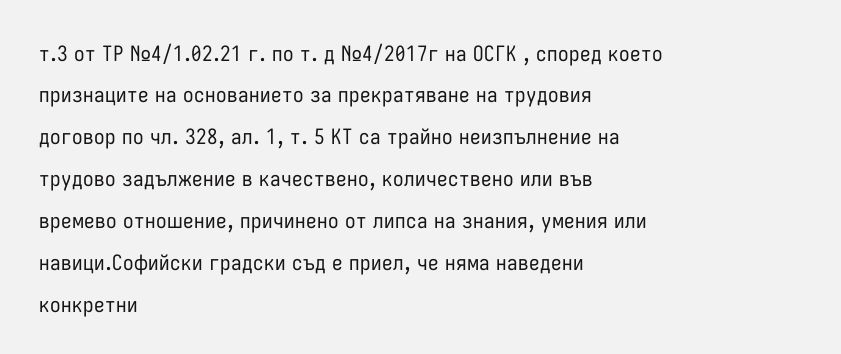т.3 от ТР №4/1.02.21 г. по т. д №4/2017г на ОСГК , според което признаците на основанието за прекратяване на трудовия договор по чл. 328, ал. 1, т. 5 КТ са трайно неизпълнение на трудово задължение в качествено, количествено или във времево отношение, причинено от липса на знания, умения или навици.Софийски градски съд е приел, че няма наведени конкретни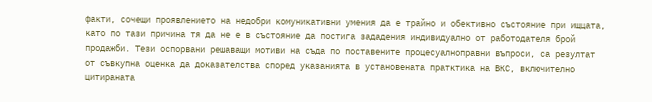факти, сочещи проявлението на недобри комуникативни умения да е трайно и обективно състояние при ищцата, като по тази причина тя да не е в състояние да постига зададения индивидуално от работодателя брой продажби. Тези оспорвани решаващи мотиви на съда по поставените процесуалноправни въпроси, са резултат от съвкупна оценка да доказателства според указанията в установената пратктика на ВКС, включително цитираната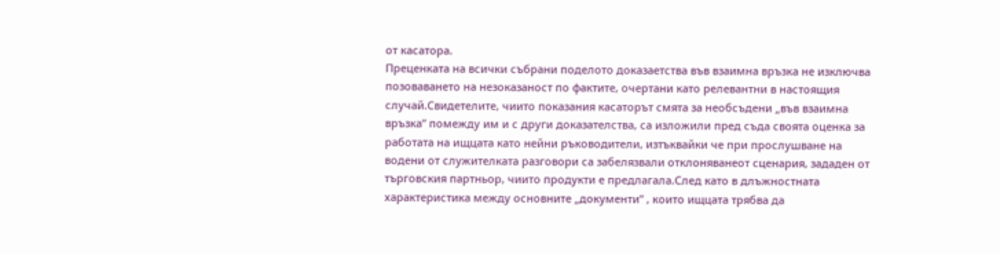от касатора.
Преценката на всички събрани поделото доказаетства във взаимна връзка не изключва позоваването на незоказаност по фактите, очертани като релевантни в настоящия случай.Свидетелите, чиито показания касаторът смята за необсъдени „във взаимна връзка” помежду им и с други доказателства, са изложили пред съда своята оценка за работата на ищцата като нейни ръководители, изтъквайки че при прослушване на водени от служителката разговори са забелязвали отклоняванеот сценария, зададен от търговския партньор, чиито продукти е предлагала.След като в длъжностната характеристика между основните „документи” , които ищцата трябва да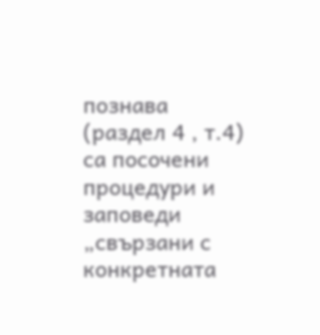познава (раздел 4 , т.4) са посочени процедури и заповеди „свързани с конкретната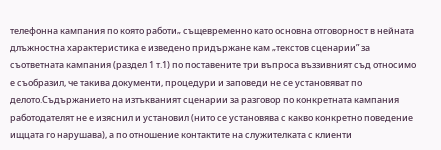телефонна кампания по която работи„ същевременно като основна отговорност в нейната длъжностна характеристика е изведено придържане кам „текстов сценарии” за съответната кампания (раздел 1 т.1) по поставените три въпроса въззивният съд относимо е съобразил, че такива документи, процедури и заповеди не се установяват по делото.Съдържанието на изтъкваният сценарии за разговор по конкретната кампания работодателят не е изяснил и установил (нито се установява с какво конкретно поведение ищцата го нарушава), а по отношение контактите на служителката с клиенти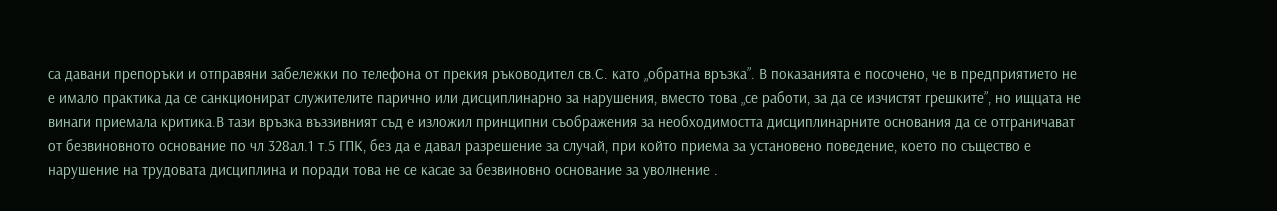са давани препоръки и отправяни забележки по телефона от прекия ръководител св.С. като „обратна връзка”. В показанията е посочено, че в предприятието не е имало практика да се санкционират служителите парично или дисциплинарно за нарушения, вместо това „се работи, за да се изчистят грешките”, но ищцата не винаги приемала критика.В тази връзка въззивният съд е изложил принципни съображения за необходимостта дисциплинарните основания да се отграничават от безвиновното основание по чл 328ал.1 т.5 ГПК, без да е давал разрешение за случай, при който приема за установено поведение, което по същество е нарушение на трудовата дисциплина и поради това не се касае за безвиновно основание за уволнение .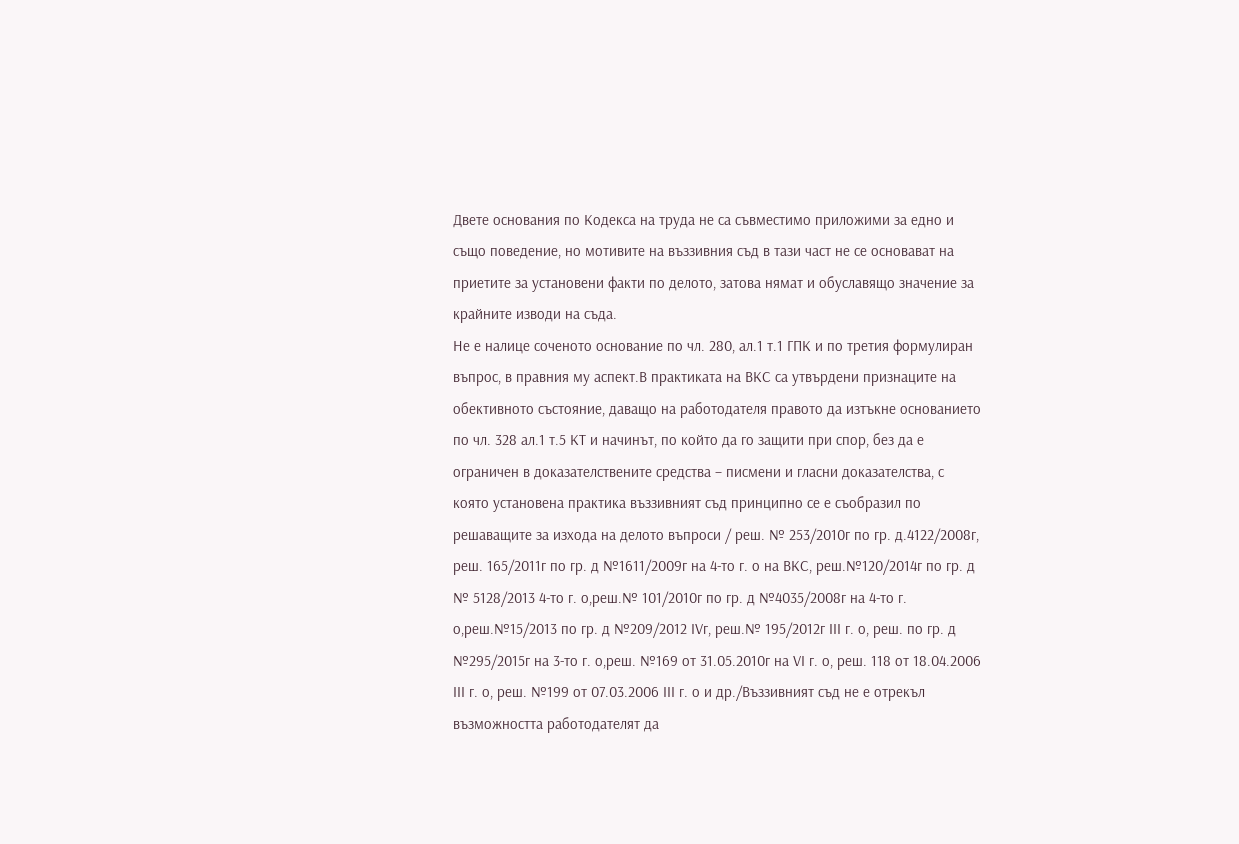Двете основания по Кодекса на труда не са съвместимо приложими за едно и също поведение, но мотивите на въззивния съд в тази част не се основават на приетите за установени факти по делото, затова нямат и обуславящо значение за крайните изводи на съда.
Не е налице соченото основание по чл. 280, ал.1 т.1 ГПК и по третия формулиран въпрос, в правния му аспект.В практиката на ВКС са утвърдени признаците на обективното състояние, даващо на работодателя правото да изтъкне основанието по чл. 328 ал.1 т.5 КТ и начинът, по който да го защити при спор, без да е ограничен в доказателствените средства – писмени и гласни доказателства, с която установена практика въззивният съд принципно се е съобразил по решаващите за изхода на делото въпроси / реш. № 253/2010г по гр. д.4122/2008г, реш. 165/2011г по гр. д №1611/2009г на 4-то г. о на ВКС, реш.№120/2014г по гр. д № 5128/2013 4-то г. о,реш.№ 101/2010г по гр. д №4035/2008г на 4-то г. о,реш.№15/2013 по гр. д №209/2012 ІVг, реш.№ 195/2012г ІІІ г. о, реш. по гр. д №295/2015г на 3-то г. о,реш. №169 от 31.05.2010г на VІ г. о, реш. 118 от 18.04.2006 ІІІ г. о, реш. №199 от 07.03.2006 ІІІ г. о и др./Въззивният съд не е отрекъл възможността работодателят да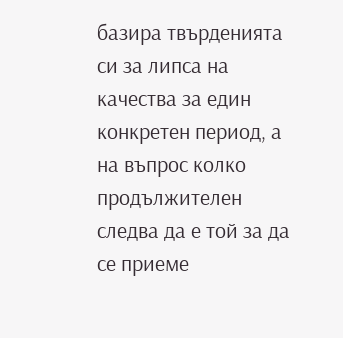базира твърденията си за липса на качества за един конкретен период, а на въпрос колко продължителен следва да е той за да се приеме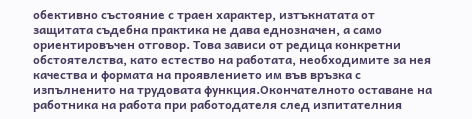обективно състояние с траен характер, изтъкнатата от защитата съдебна практика не дава еднозначен, а само ориентировъчен отговор. Това зависи от редица конкретни обстоятелства, като естество на работата, необходимите за нея качества и формата на проявлението им във връзка с изпълненито на трудовата функция.Окончателното оставане на работника на работа при работодателя след изпитателния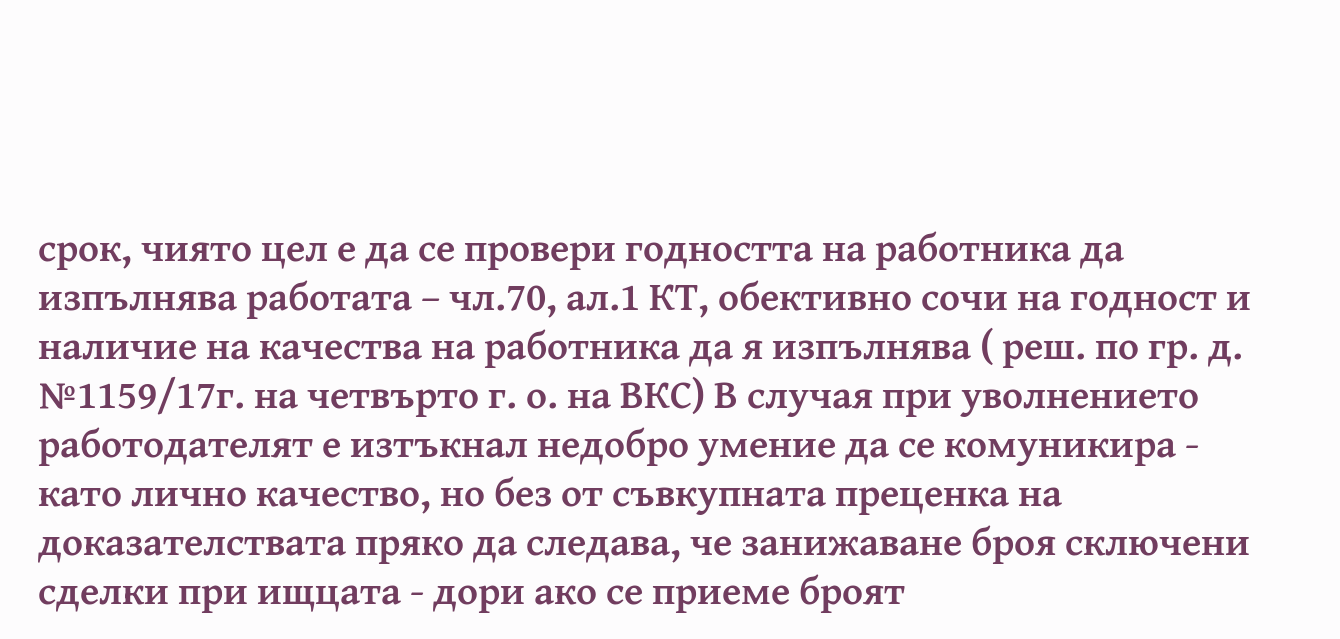срок, чиято цел е да се провери годността на работника да изпълнява работата – чл.70, ал.1 КТ, обективно сочи на годност и наличие на качества на работника да я изпълнява ( реш. по гр. д. №1159/17г. на четвърто г. о. на ВКС) В случая при уволнението работодателят е изтъкнал недобро умение да се комуникира - като лично качество, но без от съвкупната преценка на доказателствата пряко да следава, че занижаване броя сключени сделки при ищцата - дори ако се приеме броят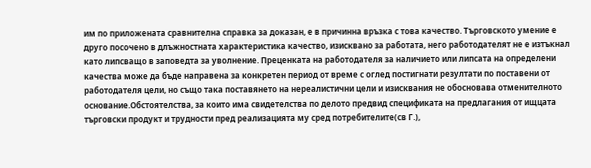им по приложената сравнителна справка за доказан, е в причинна връзка с това качество. Търговското умение е друго посочено в длъжностната характеристика качество, изисквано за работата, него работодателят не е изтъкнал като липсващо в заповедта за уволнение. Преценката на работодателя за наличието или липсата на определени качества може да бъде направена за конкретен период от време с оглед постигнати резултати по поставени от работодателя цели, но също така поставянето на нереалистични цели и изисквания не обосновава отменителното основание.Обстоятелства, за които има свидетелства по делото предвид спецификата на предлагания от ищцата търговски продукт и трудности пред реализацията му сред потребителите(св Г.),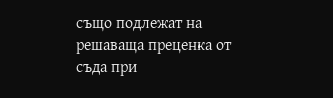също подлежат на решаваща преценка от съда при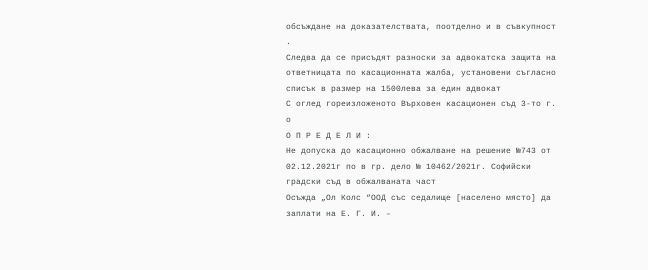обсъждане на доказателствата, поотделно и в съвкупност .
Следва да се присъдят разноски за адвокатска защита на ответницата по касационната жалба, установени съгласно списък в размер на 1500лева за един адвокат
С оглед гореизложеното Върховен касационен съд 3-то г. о
О П Р Е Д Е Л И :
Не допуска до касационно обжалване на решение №743 от 02.12.2021г по в гр. дело № 10462/2021г. Софийски градски съд в обжалваната част
Осъжда „Ол Колс “ООД със седалище [населено място] да заплати на Е. Г. И. –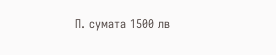П. сумата 1500 лв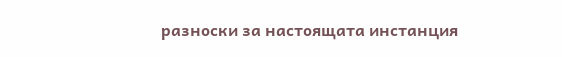разноски за настоящата инстанция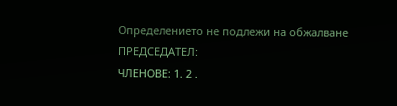Определението не подлежи на обжалване
ПРЕДСЕДАТЕЛ:
ЧЛЕНОВЕ: 1. 2 .